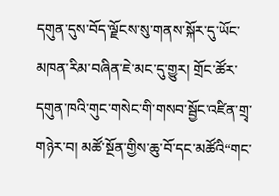དགུན་དུས་བོད་ལྗོངས་སུ་གནས་སྐོར་དུ་ཡོང་མཁན་རིམ་བཞིན་ཇེ་མང་དུ་གྱུར། གྲོང་ཚོར་དགུན་ཁའི་གུང་གསེང་གི་གསབ་སྦྱོང་འཛིན་གྲྭ་གཉེར་བ། མཚོ་སྔོན་གྱིས་ཆུ་བོ་དང་མཚོའི“གང་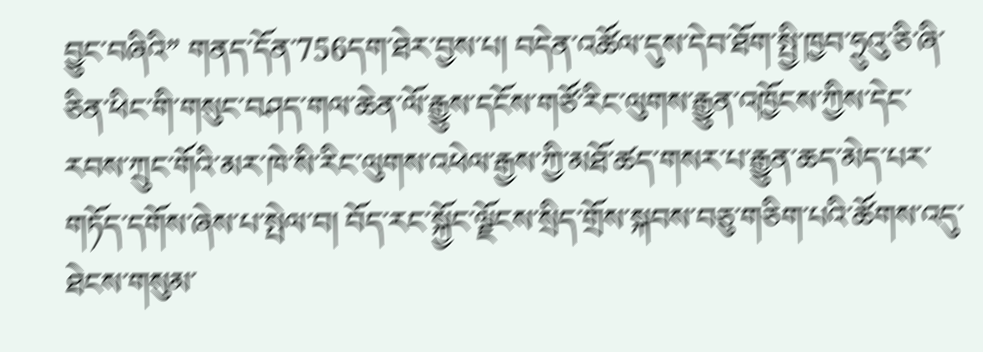བྱུང་བཞིའི” གནད་དོན་756དག་ཐེར་བྱས་པ། བདེན་འཚོལ་དུས་དེབ་ཐོག་སྤྱི་ཁྱབ་ཧྲུའུ་ཅི་ཞི་ཅིན་ཕིང་གི་གསུང་བཤད་གལ་ཆེན་ལོ་རྒྱུས་དངོས་གཙོ་རིང་ལུགས་རྒྱུན་འཁྱོངས་ཀྱིས་དེང་རབས་ཀྲུང་གོའི་མར་ཁེ་སི་རིང་ལུགས་འཕེལ་རྒྱས་ཀྱི་མཐོ་ཚད་གསར་པ་རྒྱུན་ཆད་མེད་པར་གཏོད་དགོས་ཞེས་པ་སྤེལ་བ། བོད་རང་སྐྱོང་ལྗོངས་སྲིད་གྲོས་སྐབས་བཅུ་གཅིག་པའི་ཚོགས་འདུ་ཐེངས་གསུམ་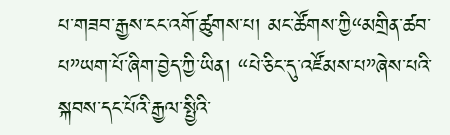པ་གཟབ་རྒྱས་ངང་འགོ་ཚུགས་པ། མང་ཚོགས་ཀྱི“མགྲིན་ཚབ་པ”ཡག་པོ་ཞིག་བྱེད་ཀྱི་ཡིན། “པེ་ཅིང་དུ་འཛོམས་པ”ཞེས་པའི་སྐབས་དང་པོའི་རྒྱལ་སྤྱིའི་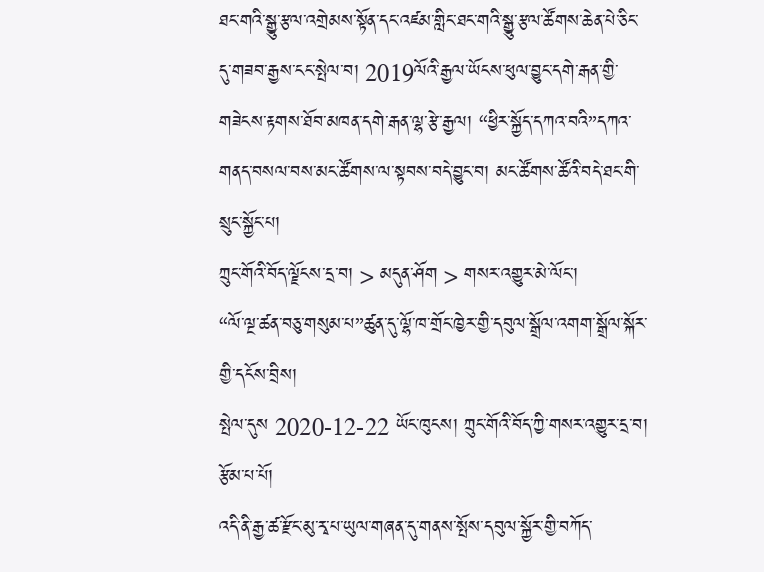ཐང་གའི་སྒྱུ་རྩལ་འགྲེམས་སྟོན་དང་འཛམ་གླིང་ཐང་གའི་སྒྱུ་རྩལ་ཚོགས་ཆེན་པེ་ཅིང་དུ་གཟབ་རྒྱས་ངང་སྤེལ་བ། 2019ལོའི་རྒྱལ་ཡོངས་ཕུལ་བྱུང་དགེ་རྒན་གྱི་གཟེངས་རྟགས་ཐོབ་མཁན་དགེ་རྒན་ལྷ་རྩེ་རྒྱལ། “ཕྱིར་སྐྱོད་དཀའ་བའི”དཀའ་གནད་བསལ་བས་མང་ཚོགས་ལ་སྟབས་བདེ་བྱུང་བ། མང་ཚོགས་ཚོའི་བདེ་ཐང་གི་སྲུང་སྐྱོང་པ།
ཀྲུང་གོའི་བོད་ལྗོངས་དྲ་བ། > མདུན་ཤོག > གསར་འགྱུར་མེ་ལོང་།
“ལོ་ལྔ་ཚན་བཅུ་གསུམ་པ”ཚུན་དུ་ལྷོ་ཁ་གྲོང་ཁྱེར་གྱི་དབུལ་སྒྲོལ་འགག་སྒྲོལ་སྐོར་གྱི་དངོས་བྲིས།
སྤེལ་དུས 2020-12-22 ཡོང་ཁུངས། ཀྲུང་གོའི་བོད་ཀྱི་གསར་འགྱུར་དྲ་བ། རྩོམ་པ་པོ།
འདི་ནི་རྒྱ་ཚ་རྫོང་མུ་རྭ་པ་ཡུལ་གཞན་དུ་གནས་སྤོས་དབུལ་སྐྱོར་གྱི་བཀོད་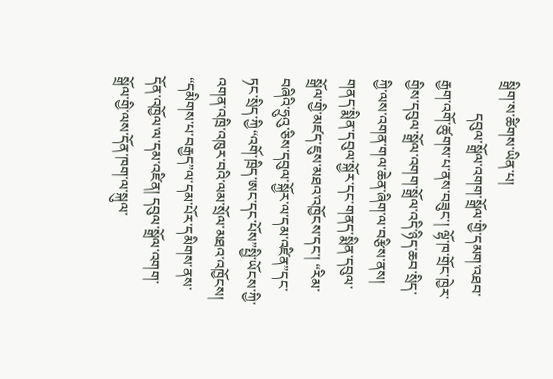སྒྲིག་ས་ཚིགས་ཡིན་པ།
         དབུལ་སྒྲོལ་འགག་སྒྲོལ་གྱི་དམག་འཐབ་རྒྱག་འགོ་ཚུགས་པ་ནས་བཟུང་། ལྷོ་ཁ་གྲོང་ཁྱེར་གྱིས་དབུལ་སྒྲོལ་འགག་སྒྲོལ་འདི་ཉིད་ཆབ་སྲིད་ཀྱི་ལས་འགན་གལ་ཆེན་ཞིག་ལ་བརྩིས་ནས། གནད་སྨིན་དབུལ་སྐྱོར་དང་གནད་སྨིན་དབུལ་སྒྲོལ་གྱི་མཛད་ཇུས་མཐའ་འཁྱོངས་དང་། “རིམ་བཞིའི་ཧྲུའུ་ཅིས་དབུལ་སྐྱོར་ལ་དམ་འཛིན”དང་ཏང་སྲིད་ཀྱི“འགོ་ཁྲིད་ཨང་དང་པོས”སྤྱི་ཡོངས་ཀྱི་འགན་འཁྲི་འཁུར་བའི་ལམ་སྲོལ་མཐའ་འཁྱོངས། “དམིགས་པ་བརྒྱད”ལ་དམ་པོར་དམིགས་ནས་དོན་འཁྱོལ་ལ་དམ་འཛིན། དབུལ་སྒྲོལ་འགག་སྒྲོལ་གྱི་ལས་དོན་ཁག་ལ་སྐུལ་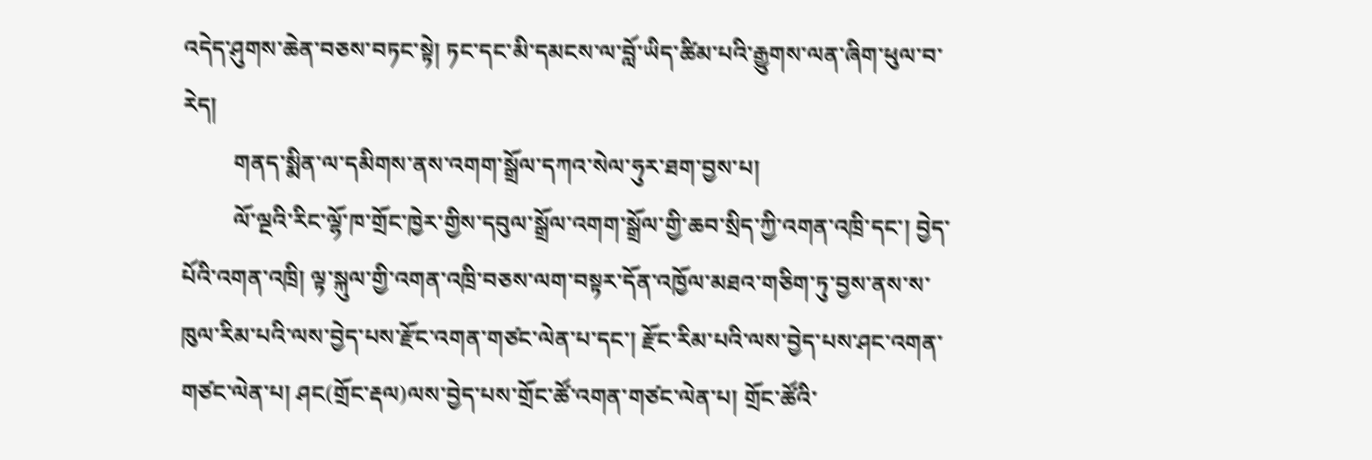འདེད་ཤུགས་ཆེན་བཅས་བཏང་སྟེ། ཏང་དང་མི་དམངས་ལ་བློ་ཡིད་ཚིམ་པའི་རྒྱུགས་ལན་ཞིག་ཕུལ་བ་རེད།
         གནད་སྨིན་ལ་དམིགས་ནས་འགག་སྒྲོལ་དཀའ་སེལ་ཧུར་ཐག་བྱས་པ།
         ལོ་ལྔའི་རིང་ལྷོ་ཁ་གྲོང་ཁྱེར་གྱིས་དབུལ་སྒྲོལ་འགག་སྒྲོལ་གྱི་ཆབ་སྲིད་ཀྱི་འགན་འཁྲི་དང་། བྱེད་པོའི་འགན་འཁྲི། ལྟ་སྐུལ་གྱི་འགན་འཁྲི་བཅས་ལག་བསྟར་དོན་འཁྱོལ་མཐའ་གཅིག་ཏུ་བྱས་ནས་ས་ཁུལ་རིམ་པའི་ལས་བྱེད་པས་རྫོང་འགན་གཙང་ལེན་པ་དང་། རྫོང་རིམ་པའི་ལས་བྱེད་པས་ཤང་འགན་གཙང་ལེན་པ། ཤང(གྲོང་རྡལ)ལས་བྱེད་པས་གྲོང་ཚོ་འགན་གཙང་ལེན་པ། གྲོང་ཚོའི་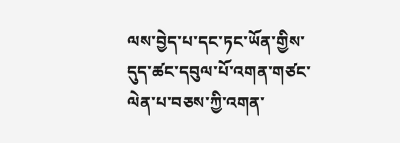ལས་བྱེད་པ་དང་ཏང་ཡོན་གྱིས་དུད་ཚང་དབུལ་པོ་འགན་གཙང་ལེན་པ་བཅས་ཀྱི་འགན་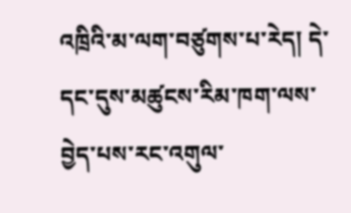འཁྲིའི་མ་ལག་བཙུགས་པ་རེད། དེ་དང་དུས་མཚུངས་རིམ་ཁག་ལས་བྱེད་པས་རང་འགུལ་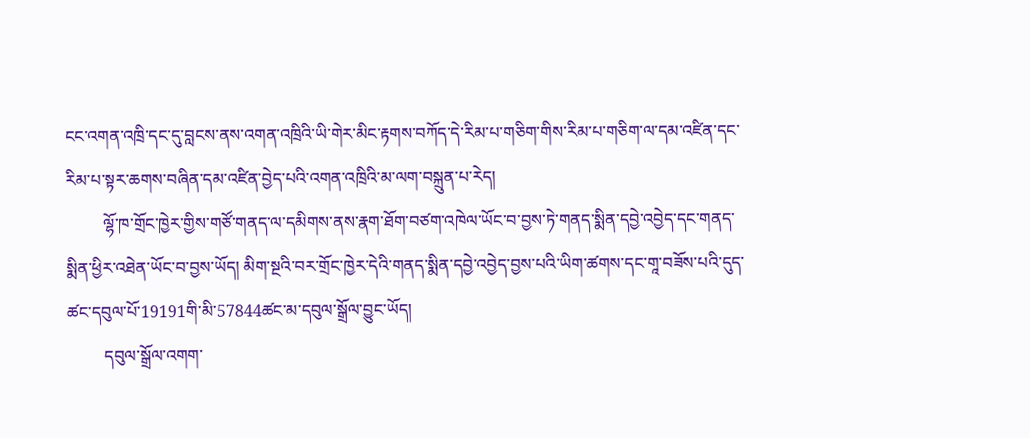ངང་འགན་འཁྲི་དང་དུ་བླངས་ནས་འགན་འཁྲིའི་ཡི་གེར་མིང་རྟགས་བཀོད་དེ་རིམ་པ་གཅིག་གིས་རིམ་པ་གཅིག་ལ་དམ་འཛིན་དང་རིམ་པ་སྟར་ཆགས་བཞིན་དམ་འཛིན་བྱེད་པའི་འགན་འཁྲིའི་མ་ལག་བསྐྲུན་པ་རེད།
         ལྷོ་ཁ་གྲོང་ཁྱེར་གྱིས་གཙོ་གནད་ལ་དམིགས་ནས་རྣག་ཐོག་བཙག་འཁེལ་ཡོང་བ་བྱས་ཏེ་གནད་སྨིན་དབྱེ་འབྱེད་དང་གནད་སྨིན་ཕྱིར་འཐེན་ཡོང་བ་བྱས་ཡོད། མིག་སྔའི་བར་གྲོང་ཁྱེར་དེའི་གནད་སྨིན་དབྱེ་འབྱེད་བྱས་པའི་ཡིག་ཚགས་དང་གཱ་བཟོས་པའི་དུད་ཚང་དབུལ་པོ་19191གི་མི་57844ཚང་མ་དབུལ་སྒྲོལ་བྱུང་ཡོད།
         དབུལ་སྒྲོལ་འགག་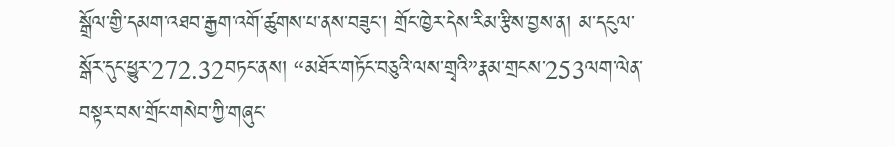སྒྲོལ་གྱི་དམག་འཐབ་རྒྱག་འགོ་ཚུགས་པ་ནས་བཟུང་། གྲོང་ཁྱེར་དེས་རིམ་རྩིས་བྱས་ན། མ་དངུལ་སྒོར་དུང་ཕྱུར་272.32བཏང་ནས། “མཐོར་གཏོང་བཅུའི་ལས་གྲྭའི”རྣམ་གྲངས་253ལག་ལེན་བསྟར་བས་གྲོང་གསེབ་ཀྱི་གཞུང་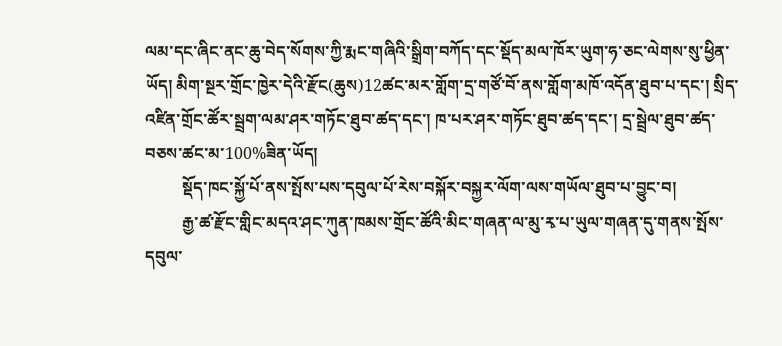ལམ་དང་ཞིང་ནང་ཆུ་བེད་སོགས་ཀྱི་རྨང་གཞིའི་སྒྲིག་བཀོད་དང་སྡོད་མལ་ཁོར་ཡུག་ཧ་ཅང་ལེགས་སུ་ཕྱིན་ཡོད། མིག་སྔར་གྲོང་ཁྱེར་དེའི་རྫོང(ཆུས)12ཚང་མར་གློག་དྲ་གཙོ་བོ་ནས་གློག་མཁོ་འདོན་ཐུབ་པ་དང་། སྲིད་འཛིན་གྲོང་ཚོར་སྦྲག་ལམ་ཤར་གཏོང་ཐུབ་ཚད་དང་། ཁ་པར་ཤར་གཏོང་ཐུབ་ཚད་དང་། དྲ་སྦྲེལ་ཐུབ་ཚད་བཅས་ཚང་མ་100%ཟིན་ཡོད།
         སྡོད་ཁང་སྐྱོ་པོ་ནས་སྤོས་པས་དབུལ་པོ་རེས་བསྐོར་བསྐྱར་ལོག་ལས་གཡོལ་ཐུབ་པ་བྱུང་བ།
         རྒྱ་ཚ་རྫོང་གླིང་མདའ་ཤང་ཀུན་ཁམས་གྲོང་ཚོའི་མིང་གཞན་ལ་མུ་རྭ་པ་ཡུལ་གཞན་དུ་གནས་སྤོས་དབུལ་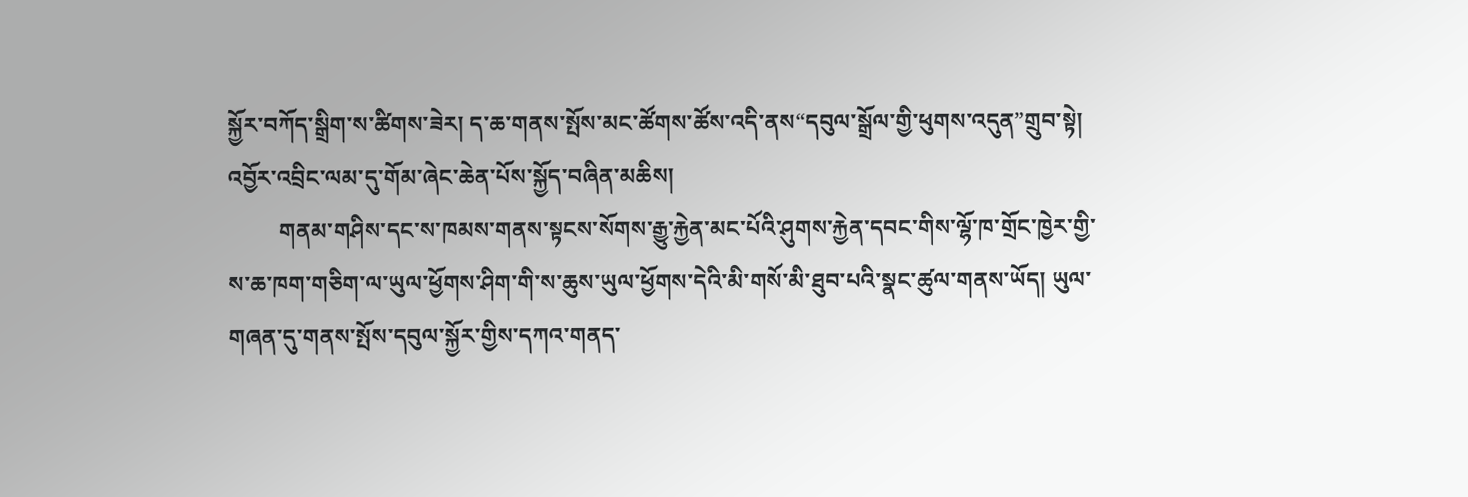སྐྱོར་བཀོད་སྒྲིག་ས་ཚིགས་ཟེར། ད་ཆ་གནས་སྤོས་མང་ཚོགས་ཚོས་འདི་ནས“དབུལ་སྒྲོལ་གྱི་ཕུགས་འདུན”གྲུབ་སྟེ། འབྱོར་འབྲིང་ལམ་དུ་གོམ་ཞེང་ཆེན་པོས་སྐྱོད་བཞིན་མཆིས།
         གནམ་གཤིས་དང་ས་ཁམས་གནས་སྟངས་སོགས་རྒྱུ་རྐྱེན་མང་པོའི་ཤུགས་རྐྱེན་དབང་གིས་ལྷོ་ཁ་གྲོང་ཁྱེར་གྱི་ས་ཆ་ཁག་གཅིག་ལ་ཡུལ་ཕྱོགས་ཤིག་གི་ས་ཆུས་ཡུལ་ཕྱོགས་དེའི་མི་གསོ་མི་ཐུབ་པའི་སྣང་ཚུལ་གནས་ཡོད། ཡུལ་གཞན་དུ་གནས་སྤོས་དབུལ་སྐྱོར་གྱིས་དཀའ་གནད་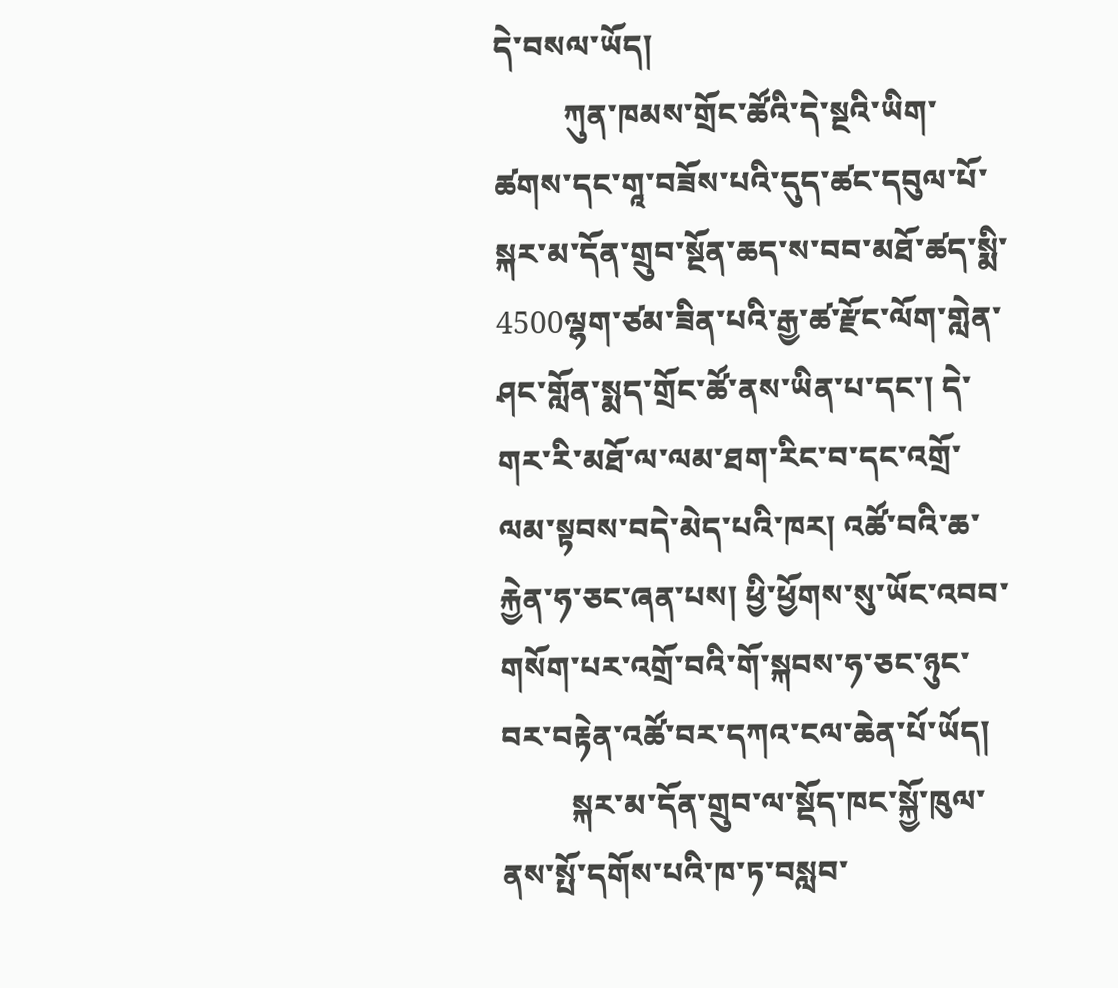དེ་བསལ་ཡོད།
         ཀུན་ཁམས་གྲོང་ཚོའི་དེ་སྔའི་ཡིག་ཚགས་དང་གཱ་བཟོས་པའི་དུད་ཚང་དབུལ་པོ་སྐར་མ་དོན་གྲུབ་སྔོན་ཆད་ས་བབ་མཐོ་ཚད་སྨི་4500ལྷག་ཙམ་ཟིན་པའི་རྒྱ་ཚ་རྫོང་ལོག་གླེན་ཤང་གློན་སྨད་གྲོང་ཚོ་ནས་ཡིན་པ་དང་། དེ་གར་རི་མཐོ་ལ་ལམ་ཐག་རིང་བ་དང་འགྲོ་ལམ་སྟབས་བདེ་མེད་པའི་ཁར། འཚོ་བའི་ཆ་རྐྱེན་ཧ་ཅང་ཞན་པས། ཕྱི་ཕྱོགས་སུ་ཡོང་འབབ་གསོག་པར་འགྲོ་བའི་གོ་སྐབས་ཧ་ཅང་ཉུང་བར་བརྟེན་འཚོ་བར་དཀའ་ངལ་ཆེན་པོ་ཡོད།
         སྐར་མ་དོན་གྲུབ་ལ་སྡོད་ཁང་སྐྱོ་ཁུལ་ནས་སྤོ་དགོས་པའི་ཁ་ཏ་བསླབ་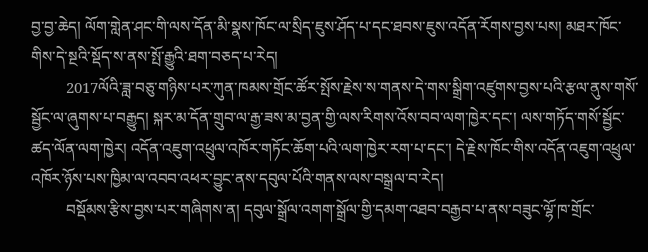བྱ་བྱ་ཆེད། ལོག་གླེན་ཤང་གི་ལས་དོན་མི་སྣས་ཁོང་ལ་སྲིད་ཇུས་ཤོད་པ་དང་ཐབས་ཇུས་འདོན་རོགས་བྱས་པས། མཐར་ཁོང་གིས་དེ་སྔའི་སྡོད་ས་ནས་སྤོ་རྒྱུའི་ཐག་བཅད་པ་རེད།
         2017ལོའི་ཟླ་བཅུ་གཉིས་པར་ཀུན་ཁམས་གྲོང་ཚོར་སྤོས་རྗེས་ས་གནས་དེ་གས་སྒྲིག་འཛུགས་བྱས་པའི་རྩལ་ནུས་གསོ་སྦྱོང་ལ་ཞུགས་པ་བརྒྱུད། སྐར་མ་དོན་གྲུབ་ལ་རྒྱ་ཟས་མ་བྱན་གྱི་ལས་རིགས་འོས་བབ་ལག་ཁྱེར་དང་། ལས་གཏོད་གསོ་སྦྱོང་ཚད་ལོན་ལག་ཁྱེར། འདོན་འཇུག་འཕྲུལ་འཁོར་གཏོང་ཆོག་པའི་ལག་ཁྱེར་རག་པ་དང་། དེ་རྗེས་ཁོང་གིས་འདོན་འཇུག་འཕྲུལ་འཁོར་ཉོས་པས་ཁྱིམ་ལ་འབབ་འཕར་བྱུང་ནས་དབུལ་པོའི་གནས་ལས་བསྒྲལ་བ་རེད།
         བསྡོམས་རྩིས་བྱས་པར་གཞིགས་ན། དབུལ་སྒྲོལ་འགག་སྒྲོལ་གྱི་དམག་འཐབ་བརྒྱབ་པ་ནས་བཟུང་ལྷོ་ཁ་གྲོང་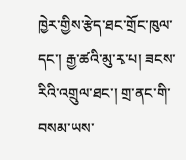ཁྱེར་གྱིས་རྩེད་ཐང་གྲོང་ཁུལ་དང་། རྒྱ་ཚའི་མུ་རྭ་པ། ཟངས་རིའི་འགྲུལ་ཐང་། གྲ་ནང་གི་བསམ་ཡས་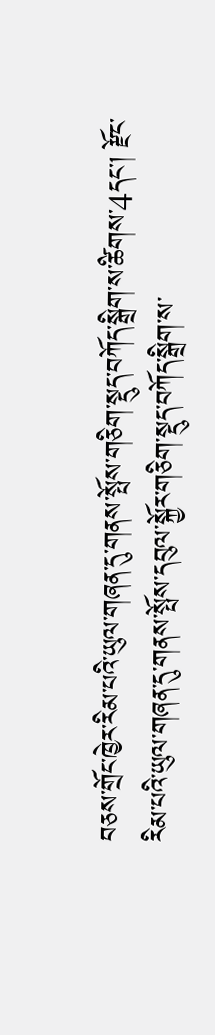བཅས་གྲོང་ཁྱེར་རིམ་པའི་ཡུལ་གཞན་དུ་གནས་སྤོས་གཅིག་སྡུད་བཀོད་སྒྲིག་ས་ཚིགས་4དང་། རྫོང་རིམ་པའི་ཡུལ་གཞན་དུ་གནས་སྤོས་དབུལ་སྐྱོར་གཅིག་སྡུད་བཀོད་སྒྲིག་ས་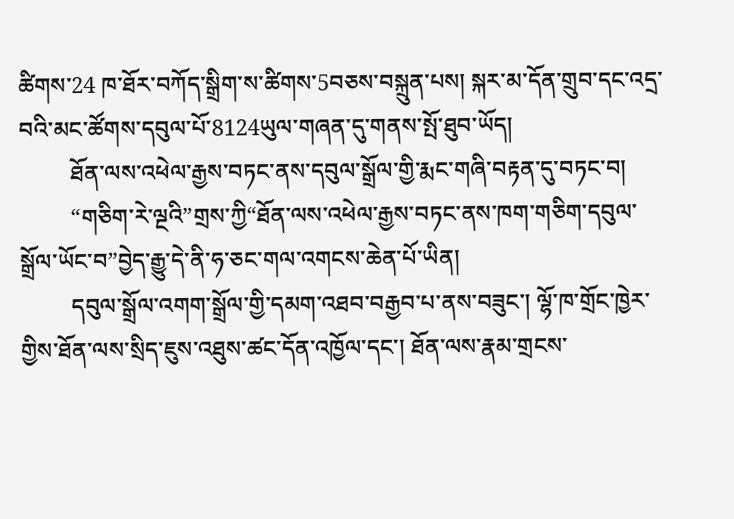ཚིགས་24 ཁ་ཐོར་བཀོད་སྒྲིག་ས་ཚིགས་5བཅས་བསྐྲུན་པས། སྐར་མ་དོན་གྲུབ་དང་འདྲ་བའི་མང་ཚོགས་དབུལ་པོ་8124ཡུལ་གཞན་དུ་གནས་སྤོ་ཐུབ་ཡོད།
         ཐོན་ལས་འཕེལ་རྒྱས་བཏང་ནས་དབུལ་སྒྲོལ་གྱི་རྨང་གཞི་བརྟན་དུ་བཏང་བ།
         “གཅིག་རེ་ལྔའི”གྲས་ཀྱི“ཐོན་ལས་འཕེལ་རྒྱས་བཏང་ནས་ཁག་གཅིག་དབུལ་སྒྲོལ་ཡོང་བ”བྱེད་རྒྱུ་དེ་ནི་ཧ་ཅང་གལ་འགངས་ཆེན་པོ་ཡིན།
         དབུལ་སྒྲོལ་འགག་སྒྲོལ་གྱི་དམག་འཐབ་བརྒྱབ་པ་ནས་བཟུང་། ལྷོ་ཁ་གྲོང་ཁྱེར་གྱིས་ཐོན་ལས་སྲིད་ཇུས་འཐུས་ཚང་དོན་འཁྱོལ་དང་། ཐོན་ལས་རྣམ་གྲངས་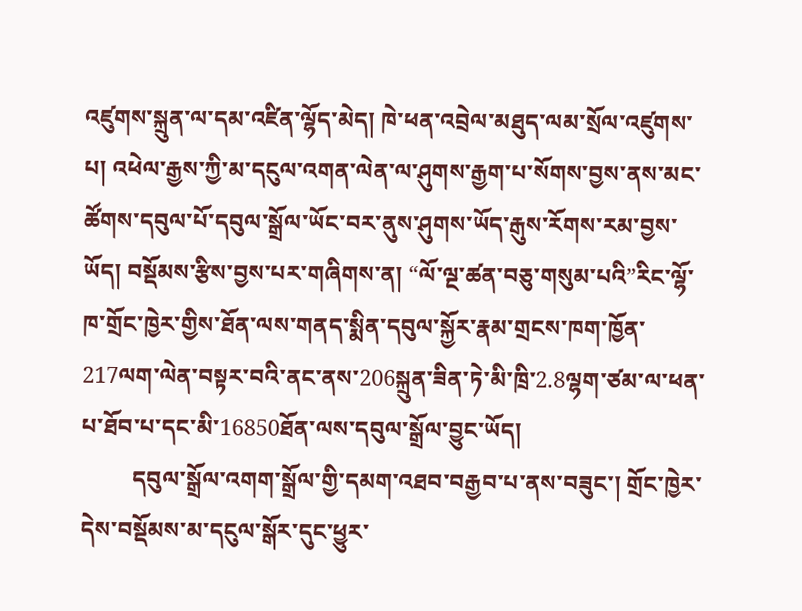འཛུགས་སྐྲུན་ལ་དམ་འཛིན་ལྷོད་མེད། ཁེ་ཕན་འབྲེལ་མཐུད་ལམ་སྲོལ་འཛུགས་པ། འཕེལ་རྒྱས་ཀྱི་མ་དངུལ་འགན་ལེན་ལ་ཤུགས་རྒྱག་པ་སོགས་བྱས་ནས་མང་ཚོགས་དབུལ་པོ་དབུལ་སྒྲོལ་ཡོང་བར་ནུས་ཤུགས་ཡོད་རྒུས་རོགས་རམ་བྱས་ཡོད། བསྡོམས་རྩིས་བྱས་པར་གཞིགས་ན། “ལོ་ལྔ་ཚན་བཅུ་གསུམ་པའི”རིང་ལྷོ་ཁ་གྲོང་ཁྱེར་གྱིས་ཐོན་ལས་གནད་སྨིན་དབུལ་སྐྱོར་རྣམ་གྲངས་ཁག་ཁྱོན་217ལག་ལེན་བསྟར་བའི་ནང་ནས་206སྐྲུན་ཟིན་ཏེ་མི་ཁྲི་2.8ལྷག་ཙམ་ལ་ཕན་པ་ཐོབ་པ་དང་མི་16850ཐོན་ལས་དབུལ་སྒྲོལ་བྱུང་ཡོད།
         དབུལ་སྒྲོལ་འགག་སྒྲོལ་གྱི་དམག་འཐབ་བརྒྱབ་པ་ནས་བཟུང་། གྲོང་ཁྱེར་དེས་བསྡོམས་མ་དངུལ་སྒོར་དུང་ཕྱུར་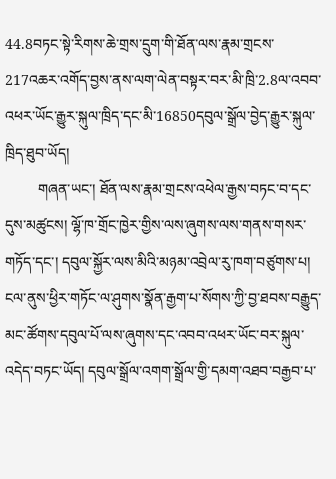44.8བཏང་སྟེ་རིགས་ཆེ་གྲས་དྲུག་གི་ཐོན་ལས་རྣམ་གྲངས་217འཆར་འགོད་བྱས་ནས་ལག་ལེན་བསྟར་བར་མི་ཁྲི་2.8ལ་འབབ་འཕར་ཡོང་རྒྱུར་སྐུལ་ཁྲིད་དང་མི་16850དབུལ་སྒྲོལ་བྱེད་རྒྱུར་སྐུལ་ཁྲིད་ཐུབ་ཡོད།
         གཞན་ཡང་། ཐོན་ལས་རྣམ་གྲངས་འཕེལ་རྒྱས་བཏང་བ་དང་དུས་མཚུངས། ལྷོ་ཁ་གྲོང་ཁྱེར་གྱིས་ལས་ཞུགས་ལས་གནས་གསར་གཏོད་དང་། དབུལ་སྐྱོར་ལས་མིའི་མཉམ་འབྲེལ་རུ་ཁག་བཙུགས་པ། ངལ་ནུས་ཕྱིར་གཏོང་ལ་ཤུགས་སྣོན་རྒྱག་པ་སོགས་ཀྱི་བྱ་ཐབས་བརྒྱུད་མང་ཚོགས་དབུལ་པོ་ལས་ཞུགས་དང་འབབ་འཕར་ཡོང་བར་སྐུལ་འདེད་བཏང་ཡོད། དབུལ་སྒྲོལ་འགག་སྒྲོལ་གྱི་དམག་འཐབ་བརྒྱབ་པ་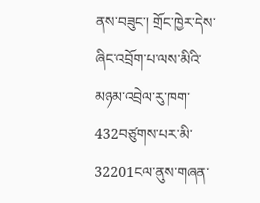ནས་བཟུང་། གྲོང་ཁྱེར་དེས་ཞིང་འབྲོག་པ་ལས་མིའི་མཉམ་འབྲེལ་རུ་ཁག་432བཙུགས་པར་མི་32201ངལ་ནུས་གཞན་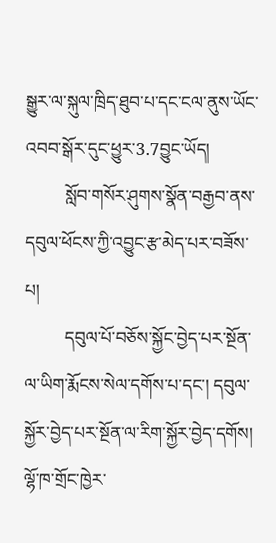སྒྱུར་ལ་སྐུལ་ཁྲིད་ཐུབ་པ་དང་ངལ་ནུས་ཡོང་འབབ་སྒོར་དུང་ཕྱུར་3.7བྱུང་ཡོད།
         སློབ་གསོར་ཤུགས་སྣོན་བརྒྱབ་ནས་དབུལ་ཕོངས་ཀྱི་འབྱུང་རྩ་མེད་པར་བཟོས་པ།
         དབུལ་པོ་བཅོས་སྐྱོང་བྱེད་པར་སྔོན་ལ་ཡིག་རྨོངས་སེལ་དགོས་པ་དང་། དབུལ་སྐྱོར་བྱེད་པར་སྔོན་ལ་རིག་སྐྱོར་བྱེད་དགོས། ལྷོ་ཁ་གྲོང་ཁྱེར་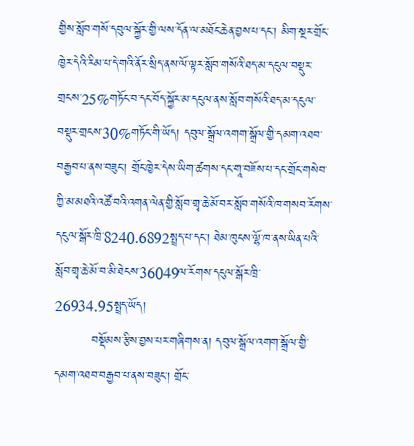གྱིས་སློབ་གསོ་དབུལ་སྐྱོར་གྱི་ལས་དོན་ལ་མཐོང་ཆེན་བྱས་པ་དང་། མིག་སྔར་གྲོང་ཁྱེར་དེའི་རིམ་པ་དེ་གའི་ནོར་སྲིད་ནས་ལོ་ལྟར་སློབ་གསོའི་ཐད་མ་དངུལ་བསྡུར་གྲངས་25%གཏོང་བ་དང་བོད་སྐྱོར་མ་དངུལ་ནས་སློབ་གསོའི་ཐད་མ་དངུལ་བསྡུར་གྲངས་30%གཏོང་གི་ཡོད། དབུལ་སྒྲོལ་འགག་སྒྲོལ་གྱི་དམག་འཐབ་བརྒྱབ་པ་ནས་བཟུང་། གྲོང་ཁྱེར་དེས་ཡིག་ཚགས་དང་གཱ་བཟོས་པ་དང་གྲོང་གསེབ་ཀྱི་མ་མཐའི་འཚོ་བའི་འགན་ལེན་གྱི་སློབ་གྲྭ་ཆེ་མོ་བར་སློབ་གསོའི་ཁ་གསབ་རོགས་དངུལ་སྒོར་ཁྲི་8240.6892སྤྲད་པ་དང་། ཐེམ་ཁུངས་ལྷོ་ཁ་ནས་ཡིན་པའི་སློབ་གྲྭ་ཆེ་མོ་བ་མི་ཐེངས་36049ལ་རོགས་དངུལ་སྒོར་ཁྲི་26934.95སྤྲད་ཡོད།
         བསྡོམས་རྩིས་བྱས་པར་གཞིགས་ན། དབུལ་སྒྲོལ་འགག་སྒྲོལ་གྱི་དམག་འཐབ་བརྒྱབ་པ་ནས་བཟུང་། གྲོང་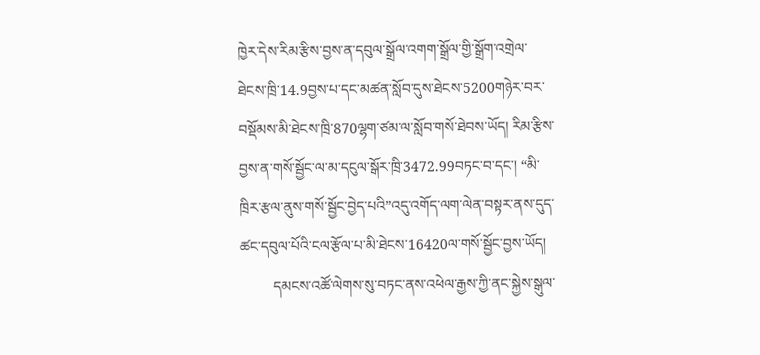ཁྱེར་དེས་རིམ་རྩིས་བྱས་ན་དབུལ་སྒྲོལ་འགག་སྒྲོལ་གྱི་སྒྲོག་འགྲེལ་ཐེངས་ཁྲི་14.9བྱས་པ་དང་མཚན་སློབ་དུས་ཐེངས་5200གཉེར་བར་བསྡོམས་མི་ཐེངས་ཁྲི་870ལྷག་ཙམ་ལ་སློབ་གསོ་ཐེབས་ཡོད། རིམ་རྩིས་བྱས་ན་གསོ་སྦྱོང་ལ་མ་དངུལ་སྒོར་ཁྲི་3472.99བཏང་བ་དང་། “མི་ཁྲིར་རྩལ་ནུས་གསོ་སྦྱོང་བྱེད་པའི”འདུ་འགོད་ལག་ལེན་བསྟར་ནས་དུད་ཚང་དབུལ་པོའི་ངལ་རྩོལ་པ་མི་ཐེངས་16420ལ་གསོ་སྦྱོང་བྱས་ཡོད།
         དམངས་འཚོ་ལེགས་སུ་བཏང་ནས་འཕེལ་རྒྱས་ཀྱི་ནང་སྐྱེས་སྒུལ་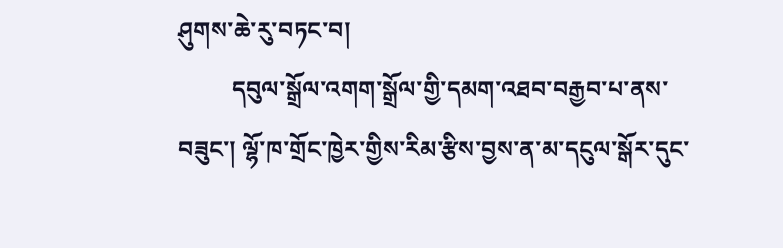ཤུགས་ཆེ་རུ་བཏང་བ།
         དབུལ་སྒྲོལ་འགག་སྒྲོལ་གྱི་དམག་འཐབ་བརྒྱབ་པ་ནས་བཟུང་། ལྷོ་ཁ་གྲོང་ཁྱེར་གྱིས་རིམ་རྩིས་བྱས་ན་མ་དངུལ་སྒོར་དུང་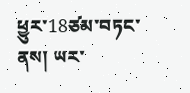ཕྱུར་18ཙམ་བཏང་ནས། ཡར་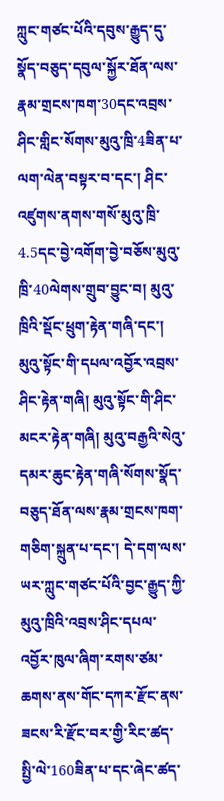ཀླུང་གཙང་པོའི་དབུས་རྒྱུད་དུ་སྣོད་བཅུད་དབུལ་སྐྱོར་ཐོན་ལས་རྣམ་གྲངས་ཁག་30དང་འབྲས་ཤིང་གླིང་སོགས་མུའུ་ཁྲི་4ཟིན་པ་ལག་ལེན་བསྟར་བ་དང་། ཤིང་འཛུགས་ནགས་གསོ་མུའུ་ཁྲི་4.5དང་བྱེ་འགོག་བྱེ་བཅོས་མུའུ་ཁྲི་40ལེགས་གྲུབ་བྱུང་བ། མུའུ་ཁྲིའི་སྡོང་ཕྲུག་རྟེན་གཞི་དང་། མུའུ་སྟོང་གི་དཔལ་འབྱོར་འབྲས་ཤིང་རྟེན་གཞི། མུའུ་སྟོང་གི་ཤིང་མངར་རྟེན་གཞི། མུའུ་བརྒྱའི་སེའུ་དམར་ཆུང་རྟེན་གཞི་སོགས་སྣོད་བཅུད་ཐོན་ལས་རྣམ་གྲངས་ཁག་གཅིག་སྐྲུན་པ་དང་། དེ་དག་ལས་ཡར་ཀླུང་གཙང་པོའི་བྱང་རྒྱུད་ཀྱི་མུའུ་ཁྲིའི་འབྲས་ཤིང་དཔལ་འབྱོར་ཁུལ་ཞིག་རགས་ཙམ་ཆགས་ནས་གོང་དཀར་རྫོང་ནས་ཟངས་རི་རྫོང་བར་གྱི་རིང་ཚད་སྤྱི་ལེ་160ཟིན་པ་དང་ཞེང་ཚད་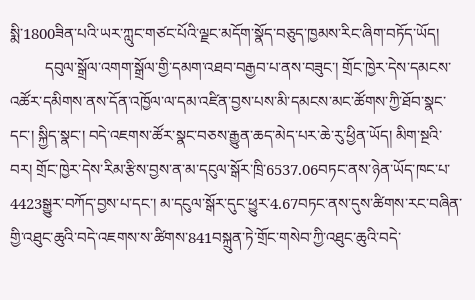སྨི་1800ཟིན་པའི་ཡར་ཀླུང་གཙང་པོའི་ལྗང་མདོག་སྣོད་བཅུད་ཁྱམས་རིང་ཞིག་བཏོད་ཡོད།
         དབུལ་སྒྲོལ་འགག་སྒྲོལ་གྱི་དམག་འཐབ་བརྒྱབ་པ་ནས་བཟུང་། གྲོང་ཁྱེར་དེས་དམངས་འཚོར་དམིགས་ནས་དོན་འཁྱོལ་ལ་དམ་འཛིན་བྱས་པས་མི་དམངས་མང་ཚོགས་ཀྱི་ཐོབ་སྣང་དང་། སྐྱིད་སྣང་། བདེ་འཇགས་ཚོར་སྣང་བཅས་རྒྱུན་ཆད་མེད་པར་ཆེ་རུ་ཕྱིན་ཡོད། མིག་སྔའི་བར། གྲོང་ཁྱེར་དེས་རིམ་རྩིས་བྱས་ན་མ་དངུལ་སྒོར་ཁྲི་6537.06བཏང་ནས་ཉེན་ཡོད་ཁང་པ་4423སྒྱུར་བཀོད་བྱས་པ་དང་། མ་དངུལ་སྒོར་དུང་ཕྱུར་4.67བཏང་ནས་དུས་ཚིགས་རང་བཞིན་གྱི་འཐུང་ཆུའི་བདེ་འཇགས་ས་ཚིགས་841བསྐྲུན་ཏེ་གྲོང་གསེབ་ཀྱི་འཐུང་ཆུའི་བདེ་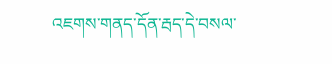འཇགས་གནད་དོན་རྦད་དེ་བསལ་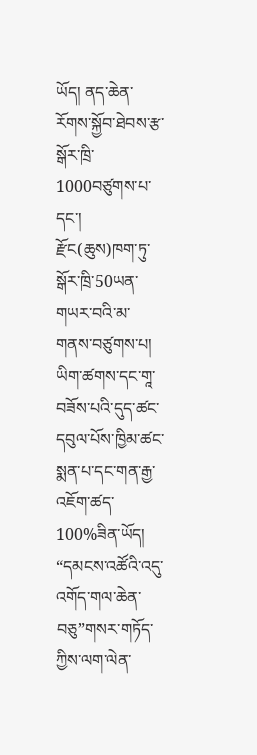ཡོད། ནད་ཆེན་རོགས་སྐྱོབ་ཐེབས་རྩ་སྒོར་ཁྲི་1000བཙུགས་པ་དང་། རྫོང(ཆུས)ཁག་ཏུ་སྒོར་ཁྲི་50ཡན་གཡར་བའི་མ་གནས་བཙུགས་པ། ཡིག་ཚགས་དང་གཱ་བཟོས་པའི་དུད་ཚང་དབུལ་པོས་ཁྱིམ་ཚང་སྨན་པ་དང་གན་རྒྱ་འཇོག་ཚད་100%ཟིན་ཡོད། “དམངས་འཚོའི་འདུ་འགོད་གལ་ཆེན་བཅུ”གསར་གཏོད་ཀྱིས་ལག་ལེན་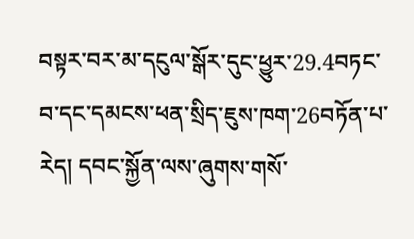བསྟར་བར་མ་དངུལ་སྒོར་དུང་ཕྱུར་29.4བཏང་བ་དང་དམངས་ཕན་སྲིད་ཇུས་ཁག་26བཏོན་པ་རེད། དབང་སྐྱོན་ལས་ཞུགས་གསོ་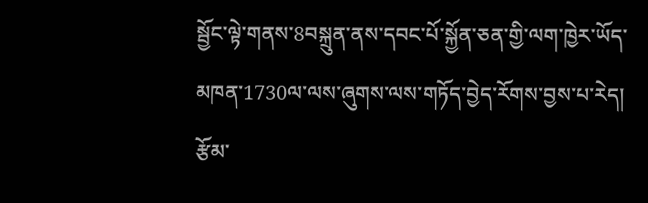སྦྱོང་ལྟེ་གནས་8བསྐྲུན་ནས་དབང་པོ་སྐྱོན་ཅན་གྱི་ལག་ཁྱེར་ཡོད་མཁན་1730ལ་ལས་ཞུགས་ལས་གཏོད་བྱེད་རོགས་བྱས་པ་རེད།
རྩོམ་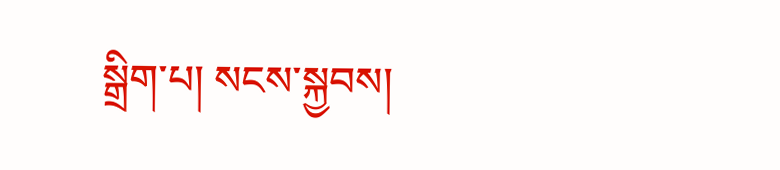སྒྲིག་པ། སངས་སྐྱབས།